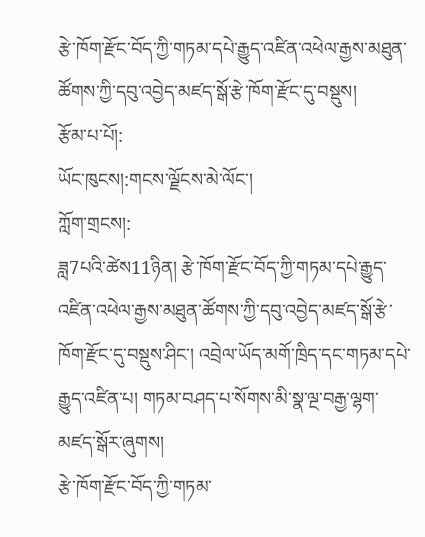རྩེ་ཁོག་རྫོང་བོད་ཀྱི་གཏམ་དཔེ་རྒྱུད་འཛིན་འཕེལ་རྒྱས་མཐུན་ཚོགས་ཀྱི་དབུ་འབྱེད་མཛད་སྒོ་རྩེ་ཁོག་རྫོང་དུ་བསྡུས།
རྩོམ་པ་པོ།:
ཡོང་ཁུངས།:གངས་ལྗོངས་མེ་ལོང་།
ཀློག་གྲངས།:
ཟླ7པའི་ཚེས11ཉིན། རྩེ་ཁོག་རྫོང་བོད་ཀྱི་གཏམ་དཔེ་རྒྱུད་འཛིན་འཕེལ་རྒྱས་མཐུན་ཚོགས་ཀྱི་དབུ་འབྱེད་མཛད་སྒོ་རྩེ་ཁོག་རྫོང་དུ་བསྡུས་ཤིང་། འབྲེལ་ཡོད་མགོ་ཁྲིད་དང་གཏམ་དཔེ་རྒྱུད་འཛིན་པ། གཏམ་བཤད་པ་སོགས་མི་སྣ་ལྔ་བརྒྱ་ལྷག་མཛད་སྒོར་ཞུགས།
རྩེ་ཁོག་རྫོང་བོད་ཀྱི་གཏམ་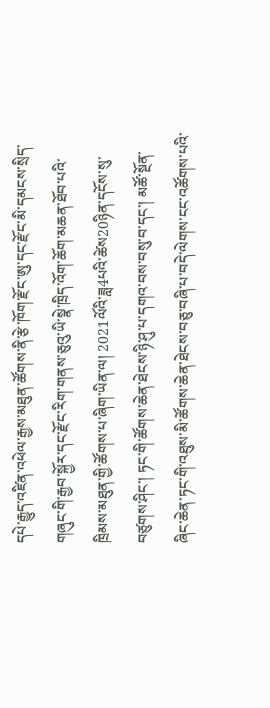དཔེ་རྒྱུད་འཛིན་འཕེལ་རྒྱས་མཐུན་ཚོགས་ནི་རྩེ་ཁོག་རྫོང་ཨུ་དང་རྫོང་མི་དམངས་སྲིད་གཞུང་གི་རྒྱབ་སྐྱོར་དང་རྫོང་རིག་གནས་ཅུའུ་ཡི་སྣེ་ཁྲིད་འོག་ཆོག་མཆན་ཐོབ་པའི་ཁྲིམས་མཐུན་གྱི་ཚོགས་པ་ཞིག་ཡིན་ལ། 2021ལོའི་ཟླ4པའི་ཚེས20ཉིན་དངོས་སུ་བཙུགས་ཤིང་། ཏང་གི་ཚོགས་ཆེན་ཐེངས་ཉི་ཤུ་པ་དགའ་བས་བསུ་བ་དང་། མཚོ་སྔོན་ཞིང་ཆེན་ཏང་གི་འཐུས་མི་ཚོགས་ཆེན་ཐེངས་བཅུ་བཞི་པ་བདེ་ལེགས་ངང་འཚོགས་པའི་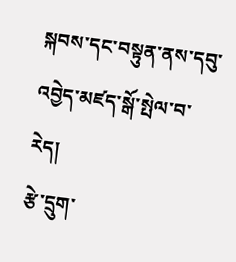སྐབས་དང་བསྟུན་ནས་དབུ་འབྱེད་མཛད་སྒོ་སྤེལ་བ་རེད།
རྩེ་དྲུག་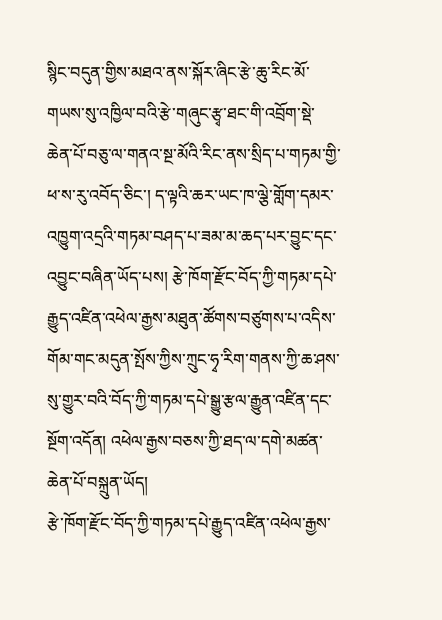སྙིང་བདུན་གྱིས་མཐའ་ནས་སྐོར་ཞིང་རྩེ་ཆུ་རིང་མོ་གཡས་སུ་འཁྱིལ་བའི་རྩེ་གཞུང་རྩྭ་ཐང་གི་འབྲོག་སྡེ་ཆེན་པོ་བཅུ་ལ་གནའ་སྔ་མོའི་རིང་ནས་སྲིད་པ་གཏམ་གྱི་ཕ་ས་རུ་འབོད་ཅིང་། ད་ལྟའི་ཆར་ཡང་ཁ་ལྕེ་གློག་དམར་འཁྱུག་འདྲའི་གཏམ་བཤད་པ་ཟམ་མ་ཆད་པར་བྱུང་དང་འབྱུང་བཞིན་ཡོད་པས། རྩེ་ཁོག་རྫོང་བོད་ཀྱི་གཏམ་དཔེ་རྒྱུད་འཛིན་འཕེལ་རྒྱས་མཐུན་ཚོགས་བཙུགས་པ་འདིས་གོམ་གང་མདུན་སྤོས་ཀྱིས་ཀྲུང་ཧྭ་རིག་གནས་ཀྱི་ཆ་ཤས་སུ་གྱུར་བའི་བོད་ཀྱི་གཏམ་དཔེ་སྒྱུ་རྩལ་རྒྱུན་འཛིན་དང་སྔོག་འདོན། འཕེལ་རྒྱས་བཅས་ཀྱི་ཐད་ལ་དགེ་མཚན་ཆེན་པོ་བསྐྲུན་ཡོད།
རྩེ་ཁོག་རྫོང་བོད་ཀྱི་གཏམ་དཔེ་རྒྱུད་འཛིན་འཕེལ་རྒྱས་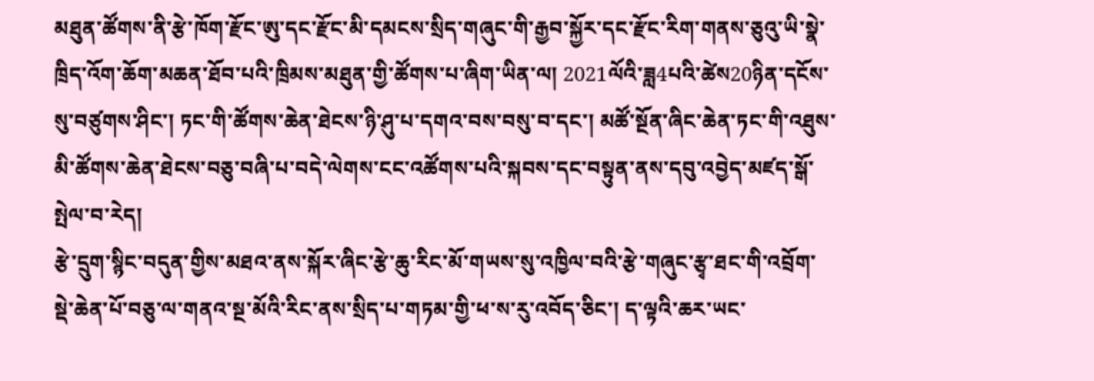མཐུན་ཚོགས་ནི་རྩེ་ཁོག་རྫོང་ཨུ་དང་རྫོང་མི་དམངས་སྲིད་གཞུང་གི་རྒྱབ་སྐྱོར་དང་རྫོང་རིག་གནས་ཅུའུ་ཡི་སྣེ་ཁྲིད་འོག་ཆོག་མཆན་ཐོབ་པའི་ཁྲིམས་མཐུན་གྱི་ཚོགས་པ་ཞིག་ཡིན་ལ། 2021ལོའི་ཟླ4པའི་ཚེས20ཉིན་དངོས་སུ་བཙུགས་ཤིང་། ཏང་གི་ཚོགས་ཆེན་ཐེངས་ཉི་ཤུ་པ་དགའ་བས་བསུ་བ་དང་། མཚོ་སྔོན་ཞིང་ཆེན་ཏང་གི་འཐུས་མི་ཚོགས་ཆེན་ཐེངས་བཅུ་བཞི་པ་བདེ་ལེགས་ངང་འཚོགས་པའི་སྐབས་དང་བསྟུན་ནས་དབུ་འབྱེད་མཛད་སྒོ་སྤེལ་བ་རེད།
རྩེ་དྲུག་སྙིང་བདུན་གྱིས་མཐའ་ནས་སྐོར་ཞིང་རྩེ་ཆུ་རིང་མོ་གཡས་སུ་འཁྱིལ་བའི་རྩེ་གཞུང་རྩྭ་ཐང་གི་འབྲོག་སྡེ་ཆེན་པོ་བཅུ་ལ་གནའ་སྔ་མོའི་རིང་ནས་སྲིད་པ་གཏམ་གྱི་ཕ་ས་རུ་འབོད་ཅིང་། ད་ལྟའི་ཆར་ཡང་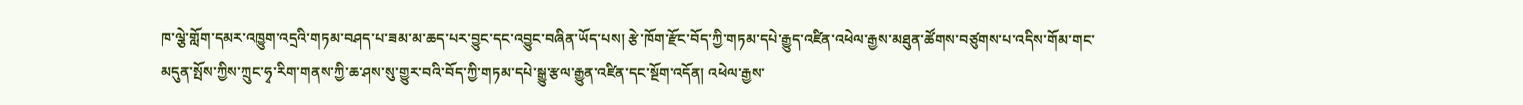ཁ་ལྕེ་གློག་དམར་འཁྱུག་འདྲའི་གཏམ་བཤད་པ་ཟམ་མ་ཆད་པར་བྱུང་དང་འབྱུང་བཞིན་ཡོད་པས། རྩེ་ཁོག་རྫོང་བོད་ཀྱི་གཏམ་དཔེ་རྒྱུད་འཛིན་འཕེལ་རྒྱས་མཐུན་ཚོགས་བཙུགས་པ་འདིས་གོམ་གང་མདུན་སྤོས་ཀྱིས་ཀྲུང་ཧྭ་རིག་གནས་ཀྱི་ཆ་ཤས་སུ་གྱུར་བའི་བོད་ཀྱི་གཏམ་དཔེ་སྒྱུ་རྩལ་རྒྱུན་འཛིན་དང་སྔོག་འདོན། འཕེལ་རྒྱས་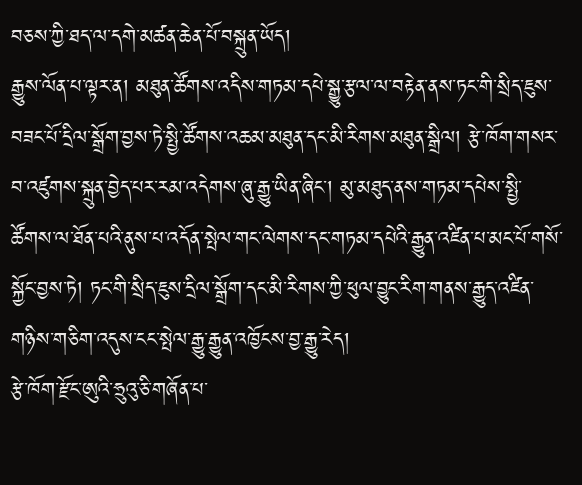བཅས་ཀྱི་ཐད་ལ་དགེ་མཚན་ཆེན་པོ་བསྐྲུན་ཡོད།
རྒྱུས་ལོན་པ་ལྟར་ན། མཐུན་ཚོགས་འདིས་གཏམ་དཔེ་སྒྱུ་རྩལ་ལ་བརྟེན་ནས་ཏང་གི་སྲིད་ཇུས་བཟང་པོ་དྲིལ་སྒྲོག་བྱས་ཏེ་སྤྱི་ཚོགས་འཆམ་མཐུན་དང་མི་རིགས་མཐུན་སྒྲིལ། རྩེ་ཁོག་གསར་བ་འཛུགས་སྐྲུན་བྱེད་པར་རམ་འདེགས་ཞུ་རྒྱུ་ཡིན་ཞིང་། མུ་མཐུད་ནས་གཏམ་དཔེས་སྤྱི་ཚོགས་ལ་ཐོན་པའི་ནུས་པ་འདོན་སྤེལ་གང་ལེགས་དང་གཏམ་དཔེའི་རྒྱུན་འཛིན་པ་མང་པོ་གསོ་སྐྱོང་བྱས་ཏེ། ཏང་གི་སྲིད་ཇུས་དྲིལ་སྒྲོག་དང་མི་རིགས་ཀྱི་ཕུལ་བྱུང་རིག་གནས་རྒྱུད་འཛིན་གཉིས་གཅིག་འདུས་ངང་སྤེལ་རྒྱུ་རྒྱུན་འཁྱོངས་བྱ་རྒྱུ་རེད།
རྩེ་ཁོག་རྫོང་ཨུའི་ཧྲུའུ་ཅི་གཞོན་པ་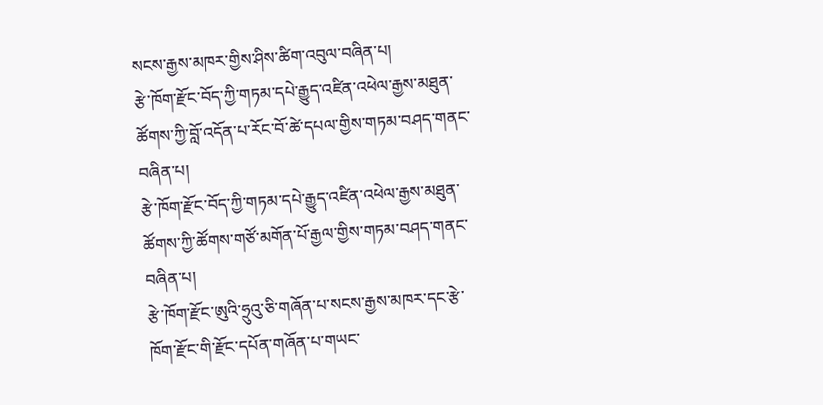སངས་རྒྱས་མཁར་གྱིས་ཤིས་ཚིག་འབུལ་བཞིན་པ།
རྩེ་ཁོག་རྫོང་བོད་ཀྱི་གཏམ་དཔེ་རྒྱུད་འཛིན་འཕེལ་རྒྱས་མཐུན་ཚོགས་ཀྱི་བློ་འདོན་པ་རོང་བོ་ཚེ་དཔལ་གྱིས་གཏམ་བཤད་གནང་བཞིན་པ།
རྩེ་ཁོག་རྫོང་བོད་ཀྱི་གཏམ་དཔེ་རྒྱུད་འཛིན་འཕེལ་རྒྱས་མཐུན་ཚོགས་ཀྱི་ཚོགས་གཙོ་མགོན་པོ་རྒྱལ་གྱིས་གཏམ་བཤད་གནང་བཞིན་པ།
རྩེ་ཁོག་རྫོང་ཨུའི་ཧྲུའུ་ཅི་གཞོན་པ་སངས་རྒྱས་མཁར་དང་རྩེ་ཁོག་རྫོང་གི་རྫོང་དཔོན་གཞོན་པ་གཡང་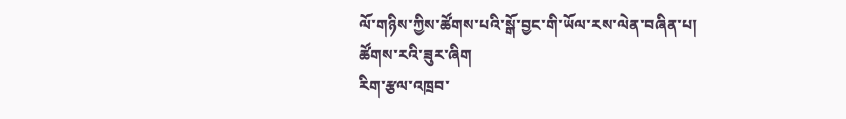ལོ་གཉིས་ཀྱིས་ཚོགས་པའི་སྒོ་བྱང་གི་ཡོལ་རས་ལེན་བཞིན་པ།
ཚོགས་རའི་ཟུར་ཞིག
རིག་རྩལ་འཁྲབ་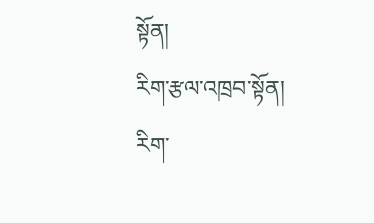སྟོན།
རིག་རྩལ་འཁྲབ་སྟོན།
རིག་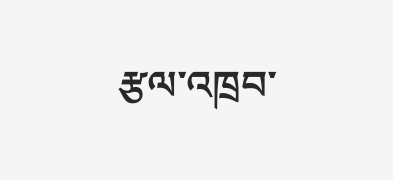རྩལ་འཁྲབ་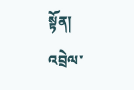སྟོན།
འབྲེལ་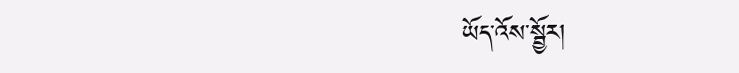ཡོད་འོས་སྦྱོར།